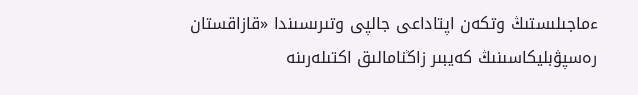ءماجىلىستىڭ وتكەن اپتاداعى جالپى وتىرىسىندا «قازاقستان رەسپۋبليكاسىنىڭ كەيبىر زاڭنامالىق اكتىلەرىنە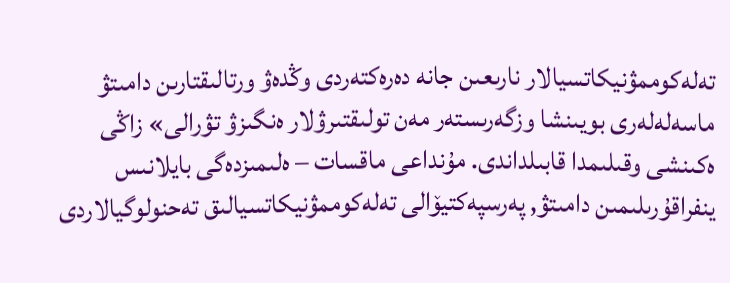تەلەكوممۋنيكاتسيالار نارىعىن جانە دەرەكتەردى وڭدەۋ ورتالىقتارىن دامىتۋ ماسەلەلەرى بويىنشا وزگەرىستەر مەن تولىقتىرۋلار ەنگىزۋ تۋرالى» زاڭى ەكىنشى وقىلىمدا قابىلداندى. مۇنداعى ماقسات – ەلىمىزدەگى بايلانىس ينفراقۇرىلىمىن دامىتۋ, پەرسپەكتيۆالى تەلەكوممۋنيكاتسيالىق تەحنولوگيالاردى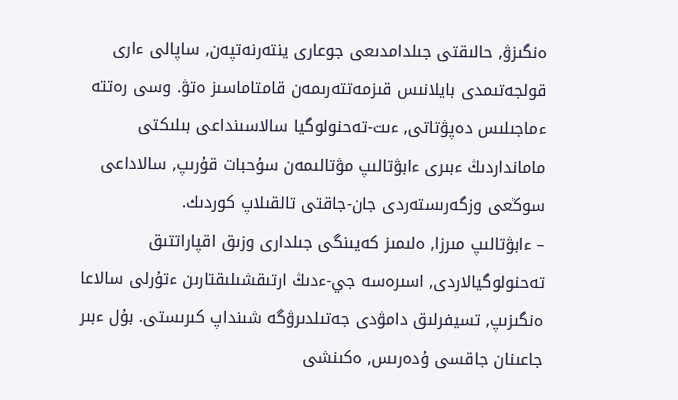ەنگىزۋ, حالىقتى جىلدامدىعى جوعارى ينتەرنەتپەن, ساپالى ءارى قولجەتىمدى بايلانىس قىزمەتتەرىمەن قامتاماسىز ەتۋ. وسى رەتتە ءماجىلىس دەپۋتاتى, ءىت-تەحنولوگيا سالاسىنداعى بىلىكتى مامانداردىڭ ءبىرى ءابۋتالىپ مۋتالىمەن سۇحبات قۇرىپ, سالاداعى سوڭعى وزگەرىستەردى جان-جاقتى تالقىلاپ كوردىك.
– ءابۋتالىپ مىرزا, ەلىمىز كەيىنگى جىلدارى وزىق اقپاراتتىق تەحنولوگيالاردى, اسىرەسە جي-ءدىڭ ارتىقشىلىقتارىن ءتۇرلى سالاعا ەنگىزىپ, تسيفرلىق دامۋدى جەتىلدىرۋگە شىنداپ كىرىستى. بۇل ءبىر جاعىنان جاقسى ۇدەرىس, ەكىنشى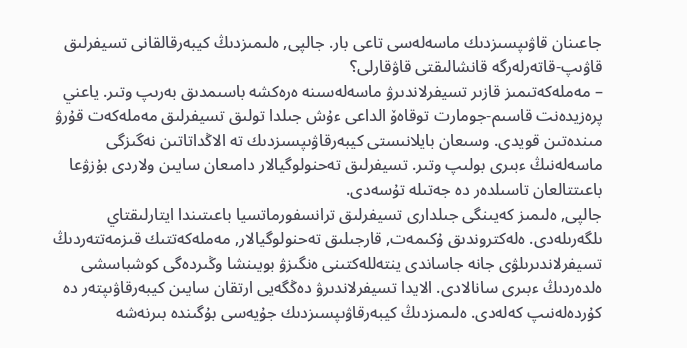جاعىنان قاۋىپسىزدىك ماسەلەسى تاعى بار. جالپى, ەلىمىزدىڭ كيبەرقالقانى تسيفرلىق قاۋىپ-قاتەرلەرگە قانشالىقتى قاۋقارلى؟
– مەملەكەتىمىز قازىر تسيفرلاندىرۋ ماسەلەسىنە ەرەكشە باسىمدىق بەرىپ وتىر. ياعني پرەزيدەنت قاسىم-جومارت توقاەۆ الداعى ءۇش جىلدا تولىق تسيفرلىق مەملەكەت قۇرۋ مىندەتىن قويدى. وسىعان بايلانىستى كيبەرقاۋىپسىزدىك تە الاڭداتاتىن نەگىزگى ماسەلەنىڭ ءبىرى بولىپ وتىر. تسيفرلىق تەحنولوگيالار دامىعان سايىن ولاردى بۇزۋعا باعىتتالعان تاسىلدەر دە جەتىلە تۇسەدى.
جالپى, ەلىمىز كەيىنگى جىلدارى تسيفرلىق ترانسفورماتسيا باعىتىندا ايتارلىقتاي ىلگەرىلەدى. ەلەكتروندىق ۇكىمەت, قارجىلىق تەحنولوگيالار, مەملەكەتتىك قىزمەتتەردىڭ تسيفرلاندىرىلۋى جانە جاساندى ينتەللەكتىنى ەنگىزۋ بويىنشا وڭىردەگى كوشباسشى ەلدەردىڭ ءبىرى سانالادى. الايدا تسيفرلاندىرۋ دەڭگەيى ارتقان سايىن كيبەرقاۋىپتەر دە كۇردەلەنىپ كەلەدى. ەلىمىزدىڭ كيبەرقاۋىپسىزدىك جۇيەسى بۇگىندە بىرنەشە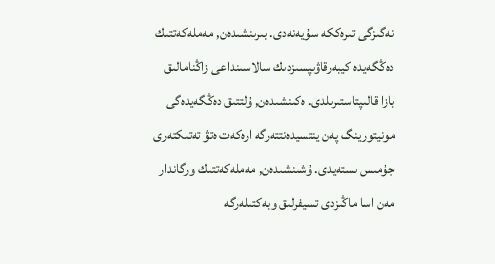نەگىزگى تىرەككە سۇيەنەدى. بىرىنشىدەن, مەملەكەتتىك دەڭگەيدە كيبەرقاۋىپسىزدىك سالاسىنداعى زاڭنامالىق بازا قالىپتاستىرىلدى. ەكىنشىدەن, ۇلتتىق دەڭگەيدەگى مونيتورينگ پەن ينتسيدەنتتەرگە ارەكەت ەتۋ تەتىكتەرى جۇمىس ىستەيدى. ۇشىنشىدەن, مەملەكەتتىك ورگاندار مەن اسا ماڭىزدى تسيفرلىق وبەكتىلەرگە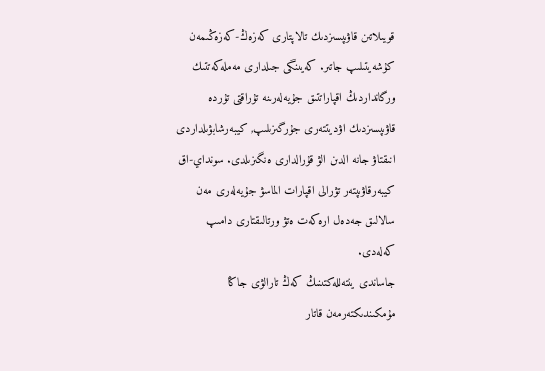قويىلاتىن قاۋىپسىزدىك تالاپتارى كەزەڭ-كەزەڭىمەن كۇشەيتىلىپ جاتىر. كەيىنگى جىلدارى مەملەكەتتىك ورگانداردىڭ اقپاراتتىق جۇيەلەرىنە تۇراقتى تۇردە قاۋىپسىزدىك اۋديتتەرى جۇرگىزىلىپ, كيبەرشابۋىلداردى انىقتاۋ جانە الدىن الۋ قۇرالدارى ەنگىزىلدى. سونداي-اق كيبەرقاۋىپتەر تۋرالى اقپارات الماسۋ جۇيەلەرى مەن سالالىق جەدەل ارەكەت ەتۋ ورتالىقتارى دامىپ كەلەدى.
جاساندى ينتەللەكتىنىڭ كەڭ تارالۋى جاڭا مۇمكىندىكتەرمەن قاتار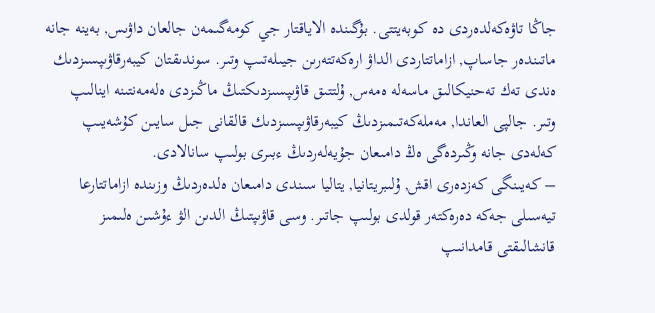جاڭا تاۋەكەلدەردى دە كوبەيتتى. بۇگىندە الاياقتار جي كومەگىمەن جالعان داۋىس, بەينە جانە ماتىندەر جاساپ, ازاماتتاردى الداۋ ارەكەتتەرىن جيىلەتىپ وتىر. سوندىقتان كيبەرقاۋىپسىزدىك ەندى تەك تەحنيكالىق ماسەلە ەمەس, ۇلتتىق قاۋىپسىزدىكتىڭ ماڭىزدى ەلەمەنتىنە اينالىپ وتىر. جالپى العاندا, مەملەكەتىمىزدىڭ كيبەرقاۋىپسىزدىك قالقانى جىل سايىن كۇشەيىپ كەلەدى جانە وڭىردەگى ەڭ دامىعان جۇيەلەردىڭ ءبىرى بولىپ سانالادى.
– كەيىنگى كەزدەرى اقش, ۇلىبريتانيا, يتاليا سىندى دامىعان ەلدەردىڭ وزىندە ازاماتتارعا تيەسىلى جەكە دەرەكتەر قولدى بولىپ جاتىر. وسى قاۋىپتىڭ الدىن الۋ ءۇشىن ەلىمىز قانشالىقتى قامدانىپ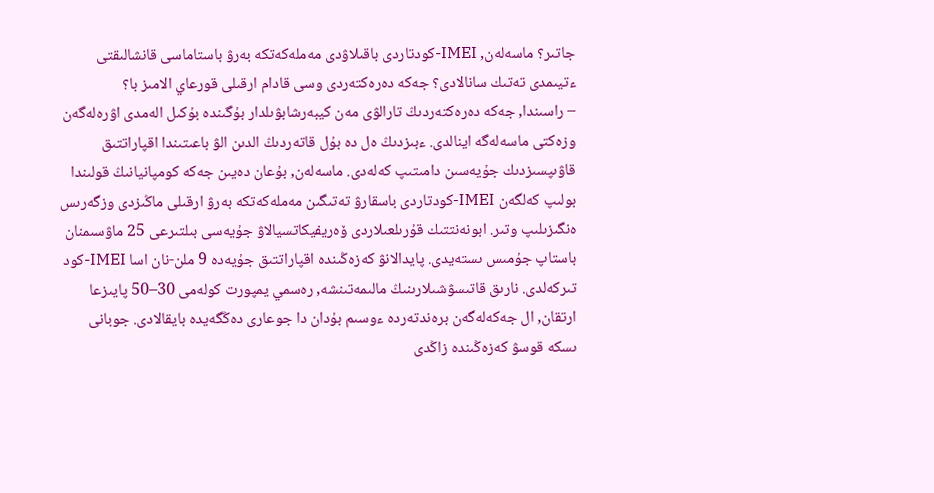جاتىر؟ ماسەلەن, IMEI-كودتاردى باقىلاۋدى مەملەكەتكە بەرۋ باستاماسى قانشالىقتى ءتيىمدى تەتىك سانالادى؟ جەكە دەرەكتەردى وسى قادام ارقىلى قورعاي الامىز با؟
– راسىندا, جەكە دەرەكتەردىڭ تارالۋى مەن كيبەرشابۋىلدار بۇگىندە بۇكىل الەمدى اۋرەلەگەن وزەكتى ماسەلەگە اينالدى. ءبىزدىڭ ەل دە بۇل قاتەردىڭ الدىن الۋ باعىتىندا اقپاراتتىق قاۋىپسىزدىك جۇيەسىن دامىتىپ كەلەدى. ماسەلەن, بۇعان دەيىن جەكە كومپانيانىڭ قولىندا بولىپ كەلگەن IMEI-كودتاردى باسقارۋ تەتىگىن مەملەكەتكە بەرۋ ارقىلى ماڭىزدى وزگەرىس ەنگىزىلىپ وتىر. ابونەنتتىك قۇرىلعىلاردى ۆەريفيكاتسيالاۋ جۇيەسى بىلتىرعى 25 ماۋسىمنان باستاپ جۇمىس ىستەيدى. پايدالانۋ كەزەڭىندە اقپاراتتىق جۇيەدە 9 ملن-نان اسا IMEI-كود تىركەلدى. نارىق قاتىسۋشىلارىنىڭ مالىمەتىنشە, رەسمي يمپورت كولەمى 30–50 پايىزعا ارتقان, ال جەكەلەگەن برەندتەردە ءوسىم بۇدان دا جوعارى دەڭگەيدە بايقالادى. جوبانى ىسكە قوسۋ كەزەڭىندە زاڭدى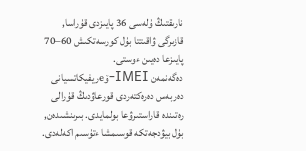نارىقتىڭ ۇلەسى 36 پايىزدى قۇراسا, قازىرگى ۋاقىتتا بۇل كورسەتكىش 60–70 پايىزعا دەيىن ءوستى.
دەگەنمەن IMEI-ۆeريفيكاتسيانى دەربەس دەرەكتەردى قورعاۋدىڭ قۇرالى رەتىندە قاراستىرۋعا بولمايدى. بىرىنشىدەن, بۇل بيۋدجەتكە قوسىمشا ءتۇسىم اكەلەدى.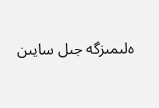ەلىمىزگە جىل سايىن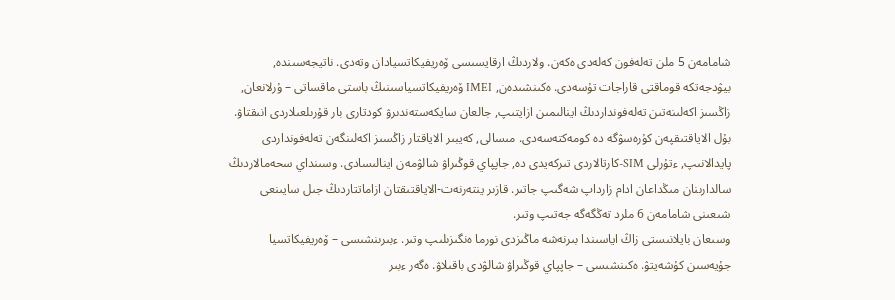شامامەن 5 ملن تەلەفون كەلەدى ەكەن. ولاردىڭ ارقايسىسى ۆەريفيكاتسيادان وتەدى. ناتيجەسىندە, بيۋدجەتكە قوماقتى قاراجات تۇسەدى. ەكىنشىدەن, IMEI ۆەريفيكاتسياسىنىڭ باستى ماقساتى – ۇرلانعان, زاڭسىز اكەلىنەتىن تەلەفونداردىڭ اينالىمىن ازايتىپ, جالعان سايكەستەندىرۋ كودتارى بار قۇرىلعىلاردى انىقتاۋ. بۇل الاياقتىقپەن كۇرەسۋگە دە كومەكتەسەدى. مىسالى, كەيبىر الاياقتار زاڭسىز اكەلىنگەن تەلەفونداردى پايدالانىپ, ءتۇرلى SIM-كارتالاردى تىركەيدى دە, جاپپاي قوڭىراۋ شالۋمەن اينالىسادى. وسىنداي سحەمالاردىڭ سالدارىنان مىڭداعان ادام زارداپ شەگىپ جاتىر. قازىر ينتەرنەت-الاياقتىقتان ازاماتتاردىڭ جىل سايىنعى شىعىنى شامامەن 6 ملرد تەڭگەگە جەتىپ وتىر.
وسىعان بايلانىستى زاڭ اياسىندا بىرنەشە ماڭىزدى نورما ەنگىزىلىپ وتىر. ءبىرىنشىسى – ۆەريفيكاتسيا جۇيەسىن كۇشەيتۋ. ەكىنشىسى – جاپپاي قوڭىراۋ شالۋدى باقىلاۋ. ەگەر ءبىر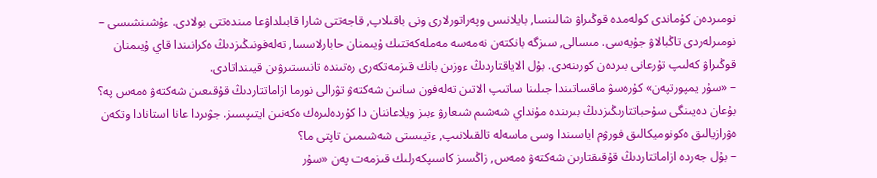نومىردەن كۇماندى كولەمدە قوڭىراۋ شالىنسا, بايلانىس وپەراتورلارى ونى باقىلاپ, قاجەتتى شارا قابىلداۋعا مىندەتتى بولادى. ءۇشىنشىسى – نومىرلەردى تاڭبالاۋ جۇيەسى. مىسالى, سىزگە بانكتەن نەمەسە مەملەكەتتىك ۇيىمنان حابارلاسسا, تەلەفونىڭىزدىڭ ەكرانىندا قاي ۇيىمنان قوڭىراۋ كەلىپ تۇرعانى بىردەن كورىنەدى. بۇل الاياقتاردىڭ ءوزىن بانك قىزمەتكەرى رەتىندە تانىستىرۋىن قيىنداتادى.
– «سۇر يمپورتپەن» كۇرەسۋ ماقساتىندا جىلىنا ساتىپ الاتىن تەلەفون سانىن شەكتەۋ تۋرالى نورما ازاماتتاردىڭ قۇقىعىن شەكتەۋ ەمەس پە؟ بۇعان دەيىنگى سۇحباتتارىڭىزدىڭ بىرىندە مۇنداي شەشىم شىعارۋ ءبىز ويلاعاننان دا كۇردەلىرەك ەكەنىن ايتىپسىز. جۋىردا عانا استانادا وتكەن ەۋرازيالىق ەكونوميكالىق فورۋم اياسىندا وسى ماسەلە تالقىلانىپ, ءتيىستى شەشىمىن تاپتى ما؟
– بۇل جەردە ازاماتتاردىڭ قۇقىقتارىن شەكتەۋ ەمەس, زاڭسىز كاسىپكەرلىك قىزمەت پەن «سۇر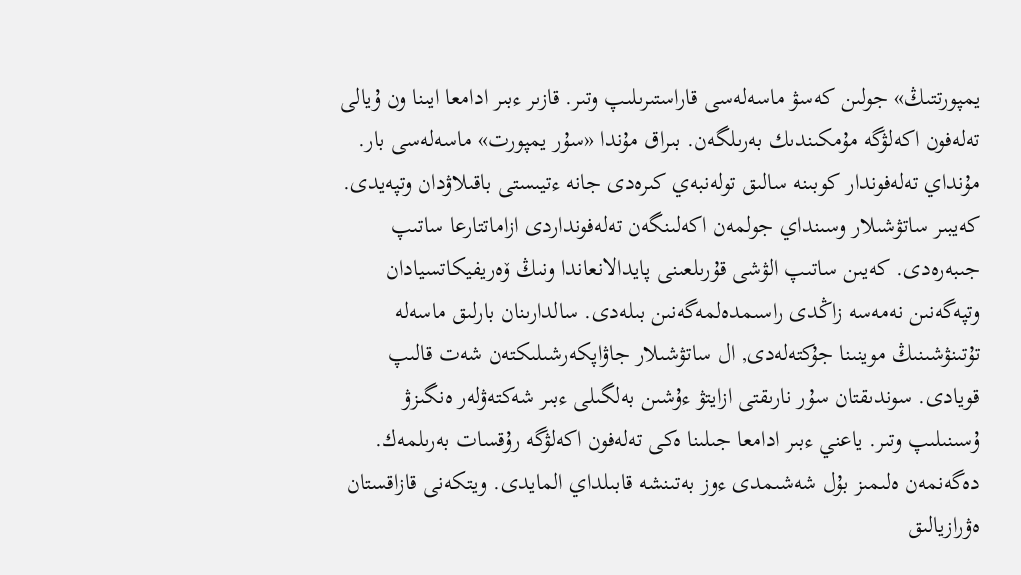يمپورتتىڭ» جولىن كەسۋ ماسەلەسى قاراستىرىلىپ وتىر. قازىر ءبىر ادامعا ايىنا ون ۇيالى تەلەفون اكەلۋگە مۇمكىندىك بەرىلگەن. بىراق مۇندا «سۇر يمپورت» ماسەلەسى بار. مۇنداي تەلەفوندار كوبىنە سالىق تولەنبەي كىرەدى جانە ءتيىستى باقىلاۋدان وتپەيدى. كەيبىر ساتۋشىلار وسىنداي جولمەن اكەلىنگەن تەلەفونداردى ازاماتتارعا ساتىپ جىبەرەدى. كەيىن ساتىپ الۋشى قۇرىلعىنى پايدالانعاندا ونىڭ ۆەريفيكاتسيادان وتپەگەنىن نەمەسە زاڭدى راسىمدەلمەگەنىن بىلەدى. سالدارىنان بارلىق ماسەلە تۇتىنۋشىنىڭ موينىنا جۇكتەلەدى, ال ساتۋشىلار جاۋاپكەرشىلىكتەن شەت قالىپ قويادى. سوندىقتان سۇر نارىقتى ازايتۋ ءۇشىن بەلگىلى ءبىر شەكتەۋلەر ەنگىزۋ ۇسىنىلىپ وتىر. ياعني ءبىر ادامعا جىلىنا ەكى تەلەفون اكەلۋگە رۇقسات بەرىلمەك. دەگەنمەن ەلىمىز بۇل شەشىمدى ءوز بەتىنشە قابىلداي المايدى. ويتكەنى قازاقستان ەۋرازيالىق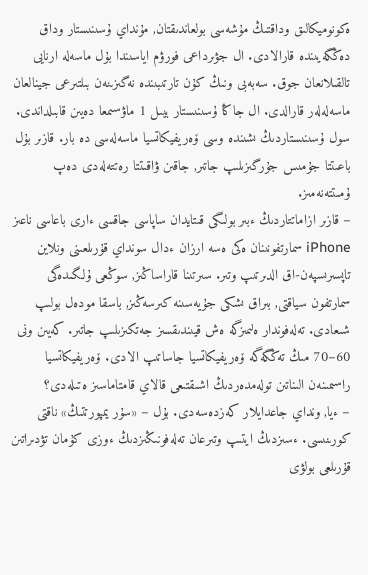ەكونوميكالىق وداقتىڭ مۇشەسى بولعاندىقتان, مۇنداي ۇسىنىستار وداق دەڭگەيىندە قارالادى. ال جۋىرداعى فورۋم اياسىندا بۇل ماسەلە ارنايى تالقىلانعان جوق. سەبەبى ونىڭ كۇن تارتىبىندە نەگىزىنەن بىلتىرعى جينالعان ماسەلەلەر قارالدى. ال جاڭا ۇسىنىستار بيىل 1 ماۋسىمعا دەيىن قابىلداندى. سول ۇسىنىستاردىڭ ىشىندە وسى ۆەريفيكاتسيا ماسەلەسى دە بار. قازىر بۇل باعىتتا جۇمىس جۇرگىزىلىپ جاتىر, جاقىن ۋاقىتتا رەتتەلەدى دەپ ۇمىتتەنەمىز.
– قازىر ازاماتتاردىڭ ءبىر بولىگى قىتايدان ساپاسى جاقسى ءارى باعاسى ناعىز iPhone سمارتفونىنان ەكى ەسە ارزان ءدال سونداي قۇرىلعىنى ونلاين تاپسىرىسپەن-اق الدىرتىپ وتىر. سىرتىنا قاراساڭىز, سوڭعى ۇلگىدەگى سمارتفون سياقتى, بىراق ىشكى جۇيەسىنە كىرسەڭىز, باسقا مودەل بولىپ شىعادى. تەلەفوندار ەلىمىزگە ەش قيىندىقسىز جەتكىزىلىپ جاتىر. كەيىن ونى 60–70 مىڭ تەڭگەگە ۆەريفيكاتسيا جاساتىپ الادى. ۆەريفيكاتسيا راسىمىنەن الىناتىن تولەمدەردىڭ اشىقتىعى قالاي قامتاماسىز ەتىلەدى؟
– ءيا, ونداي جاعدايلار كەزدەسەدى. بۇل – «سۇر يمپورتتىڭ» ناقتى كورىنىسى. ءسىزدىڭ ايتىپ وتىرعان تەلەفونىڭىزدىڭ ءوزى كۇمان تۋدىراتىن قۇرىلعى بولۋى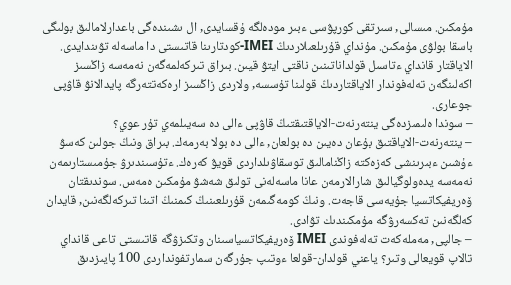مۇمكىن. مىسالى, سىرتقى كورپۋسى ءبىر مودەلگە ۇقسايدى, ال ىشىندەگى باعدارلامالىق بولىگى باسقا بولۋى مۇمكىن. مۇنداي قۇرىلعىلاردىڭ IMEI-كودتارىنا قاتىستى دا ماسەلە تۋىندايدى. الاياقتار قانداي ءتاسىل قولداناتىنىن ناقتى ايتۋ قيىن. بىراق تىركەلمەگەن نەمەسە زاڭسىز اكەلىنگەن تەلەفوندار الاياقتاردىڭ قولىنا تۇسسە, ولاردى زاڭسىز ارەكەتتەرگە پايدالانۋ قاۋپى جوعارى.
– سوندا ەلىمىزدەگى ينتەرنەت-الاياقتىقتىڭ قاۋپى ءالى دە سەيىلمەي تۇر عوي؟
– ينتەرنەت-الاياقتىق بۇعان دەيىن دە بولعان, ءالى دە بولا بەرمەك. بىراق ونىڭ جولىن كەسۋ ءۇشىن ءبىرىنشى كەزەكتە زاڭنامالىق توسقاۋىلداردى قويۋ كەرەك. ءتۇسىندىرۋ جۇمىستارىمەن نەمەسە يدەولوگيالىق شارالارمەن عانا ماسەلەنى تولىق شەشۋ مۇمكىن ەمەس. سوندىقتان ۆەريفيكاتسيا جۇيەسى قاجەت. ونىڭ كومەگىمەن قۇرىلعىنىڭ كىمنىڭ اتىنا تىركەلگەنىن, قايدان كەلگەنىن تەكسەرۋگە مۇمكىندىك تۋادى.
– جالپى, مەملەكەت تەلەفوندى IMEI ۆەريفيكاتسياسىنان وتكىزۋگە قاتىستى تاعى قانداي تالاپ قويعالى وتىر؟ ياعني قولدان-قولعا ءوتىپ جۇرگەن سمارتفونداردى 100 پايىزدىق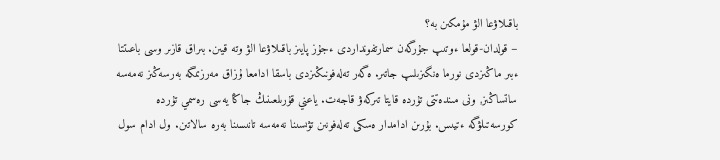باقىلاۋعا الۋ مۇمكىن بە؟
– قولدان-قولعا ءوتىپ جۇرگەن سمارتفونداردى ءجۇز پايىز باقىلاۋعا الۋ وتە قيىن. بىراق قازىر وسى باعىتتا ءبىر ماڭىزدى نورما ەنگىزىلىپ جاتىر. ەگەر تەلەفونىڭىزدى باسقا ادامعا ۇزاق مەرزىمگە بەرسەڭىز نەمەسە ساتساڭىز, ونى مىندەتتى تۇردە قايتا تىركەۋ قاجەت. ياعني قۇرىلعىنىڭ جاڭا يەسى رەسمي تۇردە كورسەتىلۋگە ءتيىس. بۇرىن ادامدار ەسكى تەلەفونىن تۋىسىنا نەمەسە تانىسىنا بەرە سالاتىن. ول ادام سول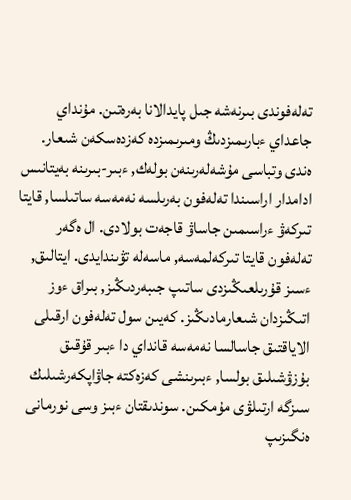تەلەفوندى بىرنەشە جىل پايدالانا بەرەتىن. مۇنداي جاعداي ءبارىمىزدىڭ ومىرىمىزدە كەزدەسكەن شىعار. ەندى وتباسى مۇشەلەرىنەن بولەك, ءبىر-بىرىنە بەيتانىس ادامدار اراسىندا تەلەفون بەرىلسە نەمەسە ساتىلسا, قايتا تىركەۋ ءراسىمىن جاساۋ قاجەت بولادى. ال ەگەر تەلەفون قايتا تىركەلمەسە, ماسەلە تۋىندايدى. ايتالىق, ءسىز قۇرىلعىڭىزدى ساتىپ جىبەردىڭىز, بىراق ءوز اتىڭىزدان شىعارمادىڭىز. كەيىن سول تەلەفون ارقىلى الاياقتىق جاسالسا نەمەسە قانداي دا ءبىر قۇقىق بۇزۋشىلىق بولسا, ءبىرىنشى كەزەكتە جاۋاپكەرشىلىك سىزگە ارتىلۋى مۇمكىن. سوندىقتان ءبىز وسى نورمانى ەنگىزىپ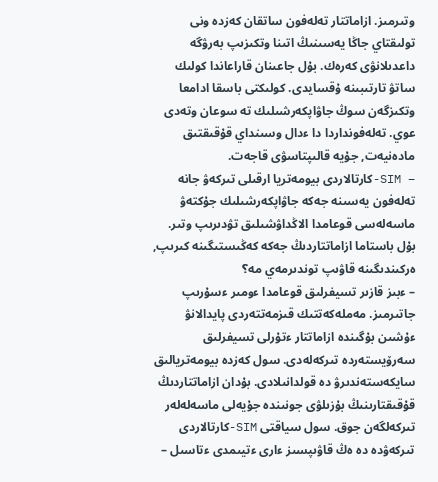وتىرمىز. ازاماتتار تەلەفون ساتقان كەزدە ونى تولىقتاي جاڭا يەسىنىڭ اتىنا وتكىزىپ بەرۋگە داعدىلانۋى كەرەك. بۇل جاعىنان قاراعاندا كولىك ساتۋ تارتىبىنە ۇقسايدى. كولىكتى باسقا ادامعا وتكىزگەن سوڭ جاۋاپكەرشىلىك تە سوعان وتەدى عوي. تەلەفونداردا دا ءدال وسىنداي قۇقىقتىق مادەنيەت, جۇيە قالىپتاسۋى قاجەت.
– SIM-كارتالاردى بيومەتريا ارقىلى تىركەۋ جانە تەلەفون يەسىنە جەكە جاۋاپكەرشىلىك جۇكتەۋ ماسەلەسى قوعامدا الاڭداۋشىلىق تۋدىرىپ وتىر. بۇل باستاما ازاماتتاردىڭ جەكە كەڭىستىگىنە كىرىپ, ەركىندىگىنە قاۋىپ توندىرمەي مە؟
– ءبىز قازىر تسيفرلىق قوعامدا ءومىر ءسۇرىپ جاتىرمىز. مەملەكەتتىك قىزمەتتەردى پايدالانۋ ءۇشىن بۇگىندە ازاماتتار ءتۇرلى تسيفرلىق سەرۆيستەردە تىركەلەدى. سول كەزدە بيومەتريالىق سايكەستەندىرۋ دە قولدانىلادى. بۇدان ازاماتتاردىڭ قۇقىقتارىنىڭ بۇزىلۋى جونىندە جۇيەلى ماسەلەلەر تىركەلگەن جوق. سول سياقتى SIM-كارتالاردى تىركەۋدە دە ەڭ قاۋىپسىز ءارى ءتيىمدى ءتاسىل –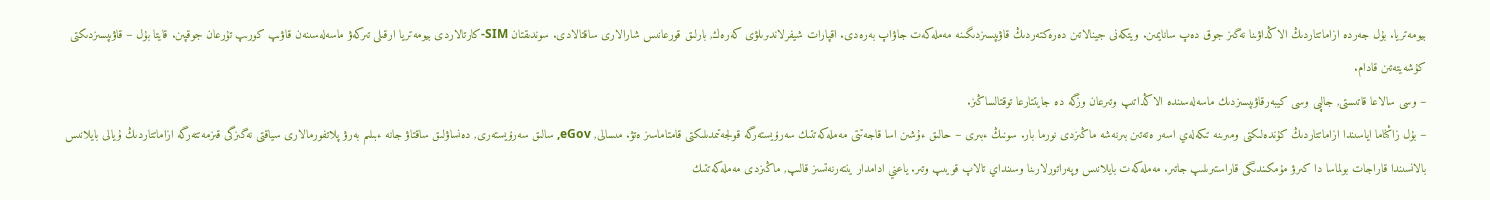بيومەتريا. بۇل جەردە ازاماتتاردىڭ الاڭداۋىنا نەگىز جوق دەپ سانايمىن. ويتكەنى جينالاتىن دەرەكتەردىڭ قاۋىپسىزدىگىنە مەملەكەت جاۋاپ بەرەدى. اقپارات شيفرلاندىرىلۋى كەرەك, بارلىق قورعانىس شارالارى ساقتالادى. سوندىقتان SIM-كارتالاردى بيومەتريا ارقىلى تىركەۋ ماسەلەسىنەن قاۋىپ كورىپ تۇرعان جوقپىن. قايتا بۇل – قاۋىپسىزدىكتى كۇشەيتەتىن قادام.
– وسى سالاعا قاتىستى, جالپى وسى كيبەرقاۋىپسىزدىك ماسەلەسىندە الاڭداتىپ وتىرعان وزگە دە جايتتارعا توقتالساڭىز.
– بۇل زاڭناما اياسىندا ازاماتتاردىڭ كۇندەلىكتى ومىرىنە تىكەلەي اسەر ەتەتىن بىرنەشە ماڭىزدى نورما بار. سونىڭ ءبىرى – حالىق ءۇشىن اسا قاجەتتى مەملەكەتتىك سەرۆيستەرگە قولجەتىمدىلىكتى قامتاماسىز ەتۋ. مىسالى, eGov, سالىق سەرۆيستەرى, دەنساۋلىق ساقتاۋ جانە ءبىلىم بەرۋ پلاتفورمالارى سياقتى نەگىزگى قىزمەتتەرگە ازاماتتاردىڭ ۇيالى بايلانىس بالانسىندا قاراجات بولماسا دا كىرۋ مۇمكىندىگى قاراستىرىلىپ جاتىر. مەملەكەت بايلانىس وپەراتورلارىنا وسىنداي تالاپ قويىپ وتىر. ياعني ادامدار ينتەرنەتسىز قالىپ, ماڭىزدى مەملەكەتتىك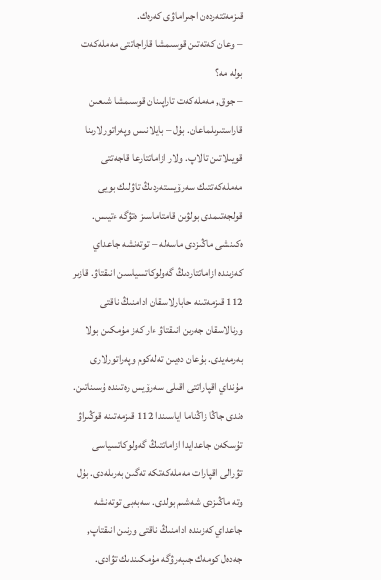قىزمەتتەردەن اجىراماۋى كەرەك.
– وعان كەتەتىن قوسىمشا قاراجاتتى مەملەكەت بولە مە؟
– جوق, مەملەكەت تاراپىنان قوسىمشا شىعىن قاراستىرىلماعان. بۇل – بايلانىس وپەراتورلارىنا قويىلاتىن تالاپ. ولار ازاماتتارعا قاجەتتى مەملەكەتتىك سەرۆيستەردىڭ تاۋلىك بويى قولجەتىمدى بولۋىن قامتاماسىز ەتۋگە ءتيىس. ەكىنشى ماڭىزدى ماسەلە – توتەنشە جاعداي كەزىندە ازاماتتاردىڭ گەولوكاتسياسىن انىقتاۋ. قازىر 112 قىزمەتىنە حابارلاسقان ادامنىڭ ناقتى ورنالاسقان جەرىن انىقتاۋ ءار كەز مۇمكىن بولا بەرمەيدى. بۇعان دەيىن تەلەكوم وپەراتورلارى مۇنداي اقپاراتتى اقىلى سەرۆيس رەتىندە ۇسىناتىن. ەندى جاڭا زاڭناما اياسىندا 112 قىزمەتىنە قوڭىراۋ تۇسكەن جاعدايدا ازاماتتىڭ گەولوكاتسياسى تۋرالى اقپارات مەملەكەتكە تەگىن بەرىلەدى. بۇل وتە ماڭىزدى شەشىم بولدى. سەبەبى توتەنشە جاعداي كەزىندە ادامنىڭ ناقتى ورنىن انىقتاپ, جەدەل كومەك جىبەرۋگە مۇمكىندىك تۋادى.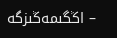– اڭگىمەڭىزگە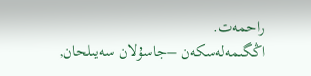راحمەت.
اڭگىمەلەسكەن –جاسۇلان سەيىلحان,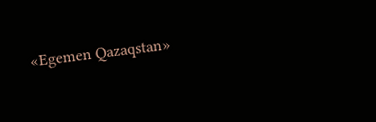«Egemen Qazaqstan»